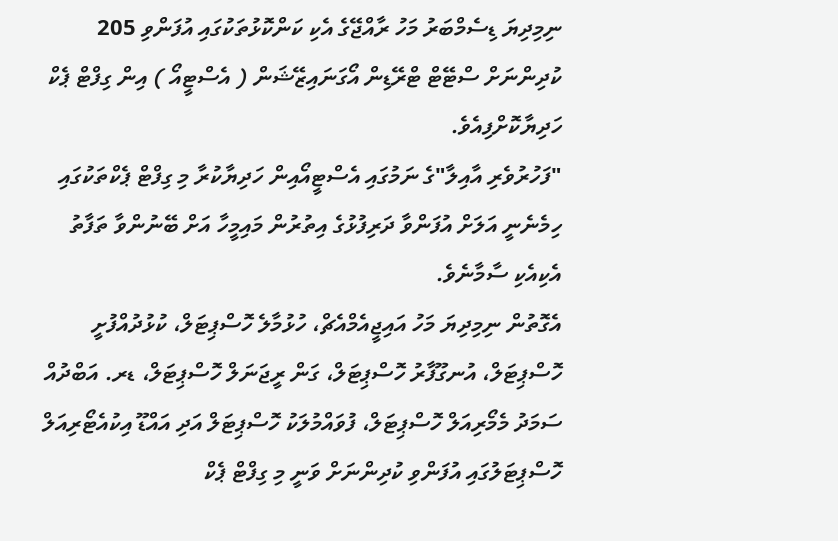ނިމިދިޔަ ޑިސެމްބަރު މަހު ރާއްޖޭގެ އެކި ކަންކޮޅުތަކުގައި އުފަންވި 205 ކުދިންނަށް ސްޓޭޓް ޓްރޭޑިން އޯގަނައިޒޭޝަން ( އެސްޓީއޯ ) އިން ގިފްޓް ޕެކް ހަދިޔާކޮށްފިއެވެ.
"ފަހުރުވެރި އާއިލާ"ގެ ނަމުގައި އެސްޓީއޯއިން ހަދިޔާކުރާ މި ގިފްޓް ޕެކްތަކުގައި ހިމެނެނީ އަލަށް އުފަންވާ ދަރިފުޅުގެ އިތުރުން މައިމީހާ އަށް ބޭނުންވާ ތަފާތު އެކިއެކި ސާމާނެވެ.
އެގޮތުން ނިމިދިޔަ މަހު އައިޖީއެމްއެޗް، ހުޅުމާލެ ހޮސްޕިޓަލް، ކުޅުދުއްފުށީ ހޮސްޕިޓަލް، އުނގޫފާރު ހޮސްޕިޓަލް، ގަން ރީޖަނަލް ހޮސްޕިޓަލް، ޑރ. އަބްދުއް ސަމަދު މެމޯރިއަލް ހޮސްޕިޓަލް، ފުވައްމުލަކު ހޮސްޕިޓަލް އަދި އައްޑޫ އިކުއެޓޯރިއަލް ހޮސްޕިޓަލުގައި އުފަންވި ކުދިންނަށް ވަނީ މި ގިފްޓް ޕެކް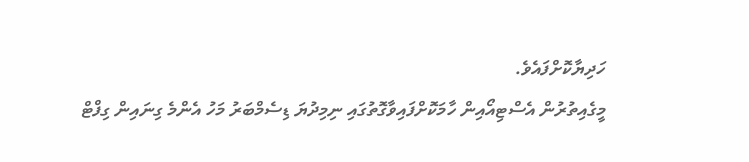ހަދިޔާކޮށްފައެވެ.
މީގެއިތުރުން އެސްޓިއޯއިން ހާމަކޮށްފައިވާގޮތުގައި ނިމިދުޔަ ޑިސެމްބަރު މަހު އެންމެ ގިނައިން ގިފްޓް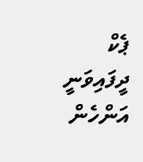ޕެކް ދީފައިވަނީ އަންހެން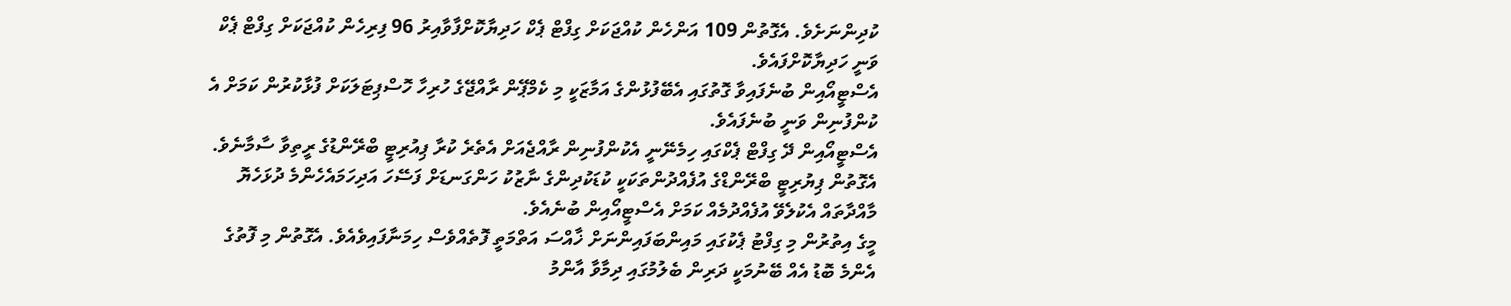ކުދިންނަށެވެ. އެގޮތުން 109 އަންހެން ކުއްޖަކަށް ގިފްޓް ޕެކް ހަދިޔާކޮށްފާވާއިރު 96 ފިރިހެން ކުއްޖަކަށް ގިފްޓް ޕެކް ވަނީ ހަދިޔާކޮށްފައެވެ.
އެސްޓީއޯއިން ބުނެފައިވާ ގޮތުގައި އެބޭފުޅުންގެ އަމާޒަކީ މި ކެމްޕޭން ރާއްޖޭގެ ހުރިހާ ހޮސްޕިޓަލަކަށް ފުޅާކުރުން ކަމަށް އެ ކުންފުނިން ވަނީ ބުނެފައެވެ.
އެސްޓީއޯއިން ދޭ ގިފްޓް ޕެކްގައި ހިމެނޭނީ އެކުންފުނިން ރާއްޖެއަށް އެތެރެ ކުރާ ޕިއުރިޓީ ބްރޭންޑުގެ ރީތިވާ ސާމާނެވެ. އެގޮތުން ޕިޔުރިޓީ ބްރޭންޑްގެ އުފެއްދުންތަކަކީ ކުޑަކުދިންގެ ނާޒުކު ހަންގަނޑަށް ފަސޭހަ އަދިހަމައެހެންމެ ދުޅަހެޔޮ މާއްދާތައް އެކުލެވޭ އުފެއްދުމެއް ކަމަށް އެސްޓީއޯއިން ބުނެއެވެ.
މީގެ އިތުރުން މި ގިފްޓު ޕެކުގައި މައިންބަފައިންނަށް ޚާއްސަ އަތްމަތީ ފޮތެއްވެސް ހިމަނާފައިވެއެވެ. އެގޮތުން މި ފޮތުގެ އެންމެ ބޮޑު އެއް ބޭނުމަކީ ދަރިން ބެލުމުގައި ދިމާވާ އާންމު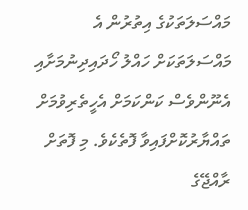މައްސަލަތަކުގެ އިތުރުން އެ މައްސަލަތަކަށް ހައްލު ހޯދައިދިނުމަށާއި އެނޫންވެސް ކަންކަމަށް އެހީތެރިވުމަށް ތައްޔާރުކޮށްފައިވާ ފޮތެކެވެ. މި ފޮތަށް ރާއްޖޭގެ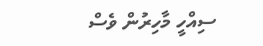ސިއްހީ މާހިރުން ވެސް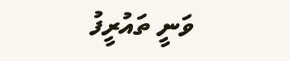ވަނީ ތައުރީފު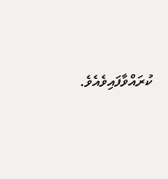ކުރައްވާފައިވެއެވެ.